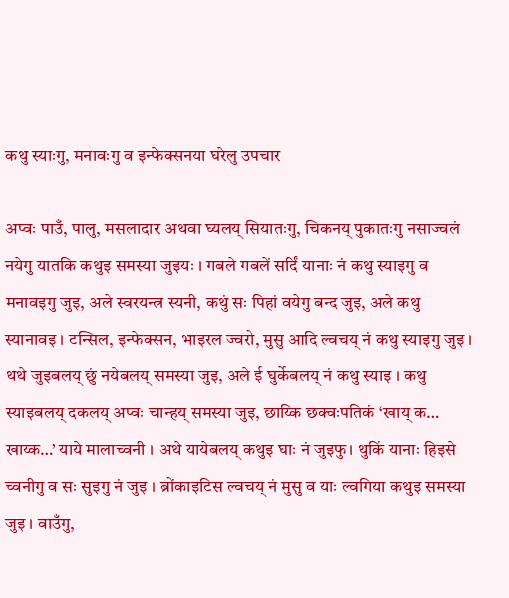कथु स्याःगु, मनावःगु व इन्फेक्सनया घरेलु उपचार

अप्वः पाउँ, पालु, मसलादार अथवा घ्यलय् सियातःगु, चिकनय् पुकातःगु नसाज्वलं नयेगु यातकि कथुइ समस्या जुइयः । गबले गबलें सर्दिं यानाः नं कथु स्याइगु व मनावइगु जुइ, अले स्वरयन्त्र स्यनी, कथुं सः पिहां वयेगु बन्द जुइ, अले कथु स्यानावइ । टन्सिल, इन्फेक्सन, भाइरल ज्वरो, मुसु आदि ल्वचय् नं कथु स्याइगु जुइ । थथे जुइबलय् छुं नयेबलय् समस्या जुइ, अले ई घुर्केबलय् नं कथु स्याइ । कथु स्याइबलय् दकलय् अप्वः चान्हय् समस्या जुइ, छाय्कि छक्वःपतिकं ‘खाय् क… खाय्क…’ याये मालाच्वनी । अथे यायेबलय् कथुइ घाः नं जुइफु। थुकिं यानाः हिइसे च्वनीगु व सः सुइगु नं जुइ । ब्रोंकाइटिस ल्वचय् नं मुसु व याः ल्वगिया कथुइ समस्या जुइ । वाउँगु,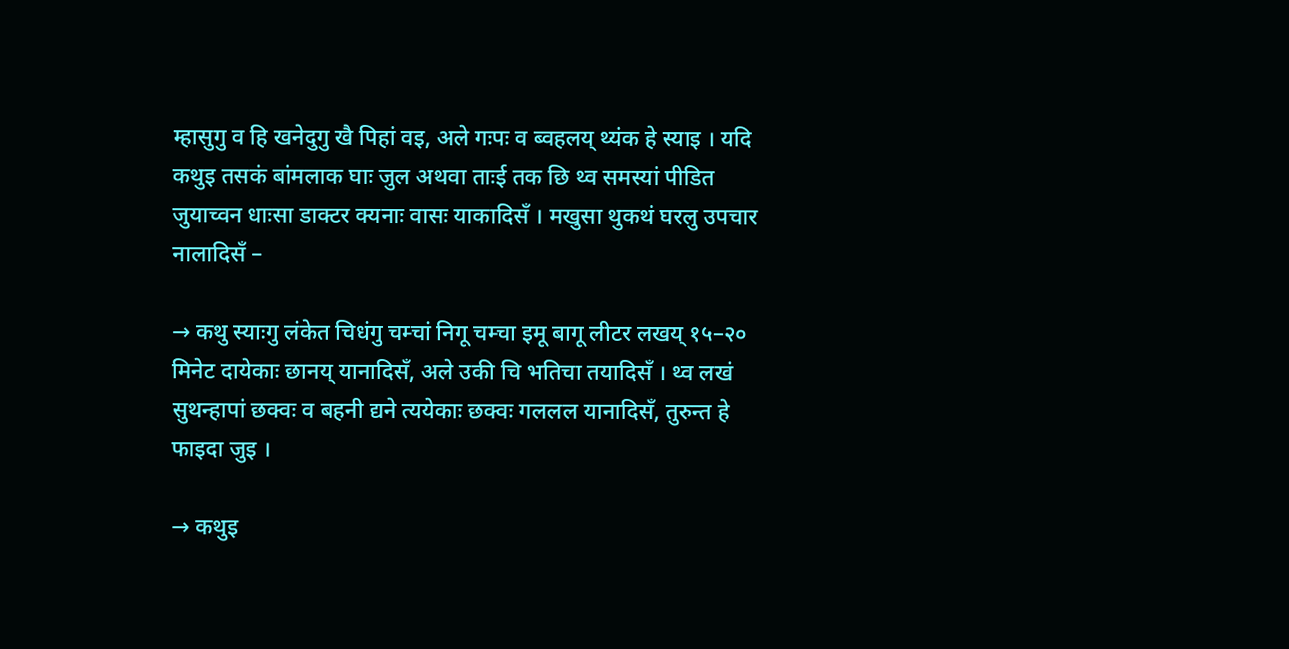म्हासुगु व हि खनेदुगु खै पिहां वइ, अले गःपः व ब्वहलय् थ्यंक हे स्याइ । यदि कथुइ तसकं बांमलाक घाः जुल अथवा ताःई तक छि थ्व समस्यां पीडित जुयाच्वन धाःसा डाक्टर क्यनाः वासः याकादिसँ । मखुसा थुकथं घरलु उपचार नालादिसँ –

→ कथु स्याःगु लंकेत चिधंगु चम्चां निगू चम्चा इमू बागू लीटर लखय् १५–२० मिनेट दायेकाः छानय् यानादिसँ, अले उकी चि भतिचा तयादिसँ । थ्व लखं सुथन्हापां छक्वः व बहनी द्यने त्ययेकाः छक्वः गललल यानादिसँ, तुरुन्त हे फाइदा जुइ ।

→ कथुइ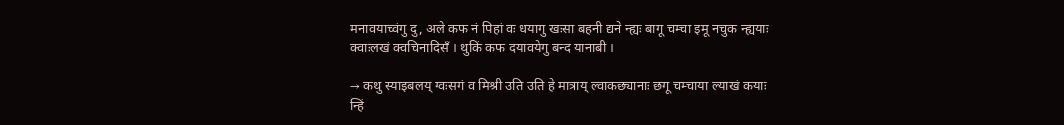मनावयाच्वंगु दु, अले कफ नं पिहां वः धयागु खःसा बहनी द्यने न्ह्यः बागू चम्चा इमू नचुक न्ह्ययाः क्वाःलखं क्वचिनादिसँ । थुकिं कफ दयावयेगु बन्द यानाबी ।

→ कथु स्याइबलय् ग्वःसगं व मिश्री उति उति हे मात्राय् ल्वाकछ्यानाः छगू चम्चाया ल्याखं कयाः न्हिं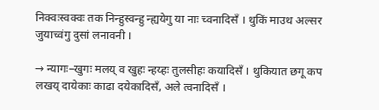निक्वःस्वक्वः तक निन्हुस्वन्हु न्ह्ययेगु या नाः च्वनादिसँ । थुकिं माउथ अल्सर जुयाच्वंगु दुसां लनावनी ।

→ न्यागः–खुगः मलय् व खुहः न्हय्हः तुलसीहः कयादिसँ । थुकियात छगू कप लखय् दायेकाः काढा दयेकादिसँ, अले त्वनादिसँ ।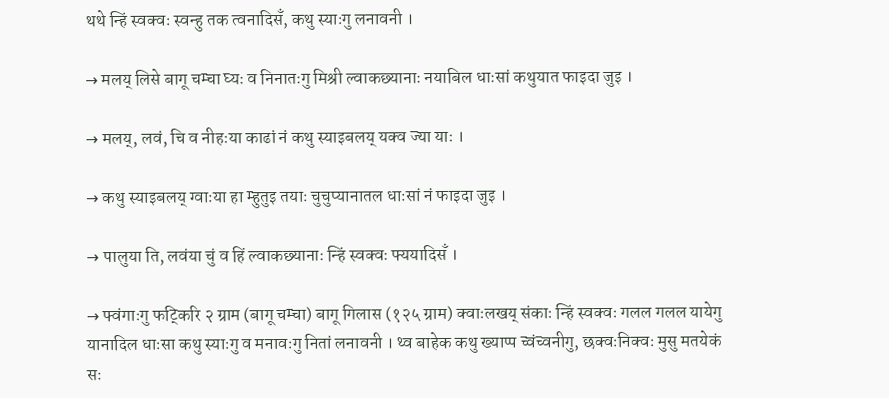थथे न्हिं स्वक्वः स्वन्हु तक त्वनादिसँ, कथु स्याःगु लनावनी ।

→ मलय् लिसे बागू चम्चा घ्यः व निनातःगु मिश्री ल्वाकछ्यानाः नयाबिल धाःसां कथुयात फाइदा जुइ ।

→ मलय्, लवं, चि व नीहःया काढां नं कथु स्याइबलय् यक्व ज्या याः ।

→ कथु स्याइबलय् ग्वाःया हा म्हुतुइ तयाः चुचुप्यानातल धाःसां नं फाइदा जुइ ।

→ पालुया ति, लवंया चुं व हिं ल्वाकछ्यानाः न्हिं स्वक्वः फ्ययादिसँ ।

→ फ्वंगाःगु फट्किरि २ ग्राम (बागू चम्चा) बागू गिलास (१२५ ग्राम) क्वाःलखय् संकाः न्हिं स्वक्वः गलल गलल यायेगु यानादिल धाःसा कथु स्याःगु व मनावःगु नितां लनावनी । थ्व बाहेक कथु ख्याप्प च्वंच्वनीगु, छक्वःनिक्वः मुसु मतयेकं सः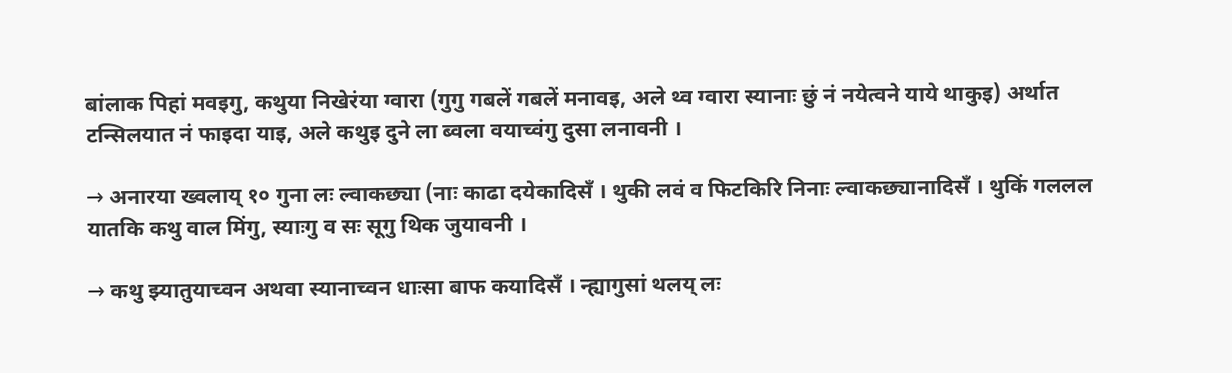बांलाक पिहां मवइगु, कथुया निखेरंया ग्वारा (गुगु गबलें गबलें मनावइ, अले थ्व ग्वारा स्यानाः छुं नं नयेत्वने याये थाकुइ) अर्थात टन्सिलयात नं फाइदा याइ, अले कथुइ दुने ला ब्वला वयाच्वंगु दुसा लनावनी ।

→ अनारया ख्वलाय् १० गुना लः ल्वाकछ्या (नाः काढा दयेकादिसँ । थुकी लवं व फिटकिरि निनाः ल्वाकछ्यानादिसँ । थुकिं गललल यातकि कथु वाल मिंगु, स्याःगु व सः सूगु थिक जुयावनी ।

→ कथु झ्यातुयाच्वन अथवा स्यानाच्वन धाःसा बाफ कयादिसँ । न्ह्यागुसां थलय् लः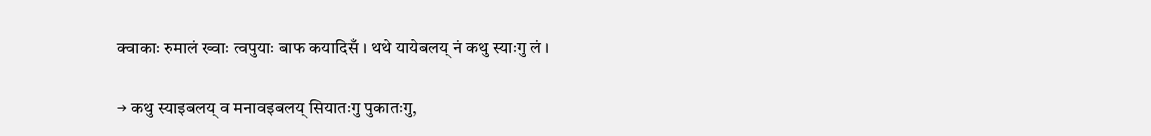क्वाकाः रुमालं ख्वाः त्वपुयाः बाफ कयादिसँ । थथे यायेबलय् नं कथु स्याःगु लं ।

→ कथु स्याइबलय् व मनावइबलय् सियातःगु पुकातःगु,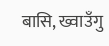बासि, ख्वाउँगु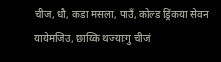चीज, धौ, कडा मसला, पाउँ, कोल्ड ड्रिंकया सेवन यायेमजिउ, छाय्कि थज्याःगु चीजं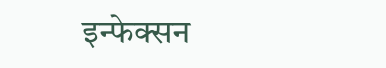इन्फेक्सन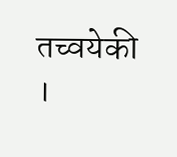तच्वयेकी ।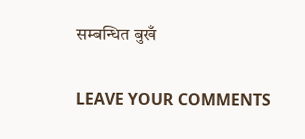सम्बन्धित बुखँ

LEAVE YOUR COMMENTS